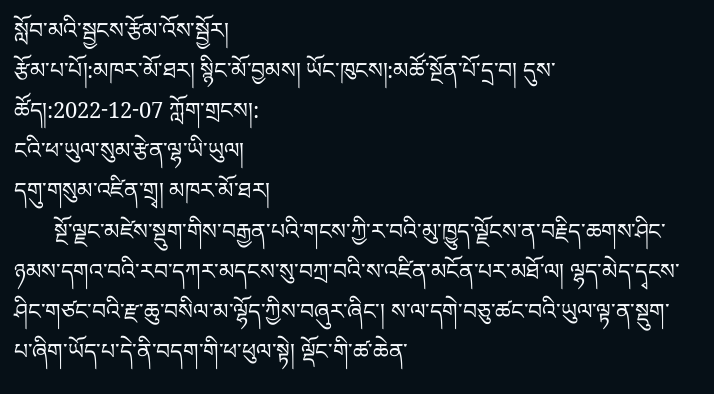སློབ་མའི་སྦྱངས་རྩོམ་འོས་སྦྱོར།
རྩོམ་པ་པོ།:མཁར་མོ་ཐར། སྙིང་མོ་བྱམས། ཡོང་ཁུངས།:མཚོ་སྔོན་པོ་དྲ་བ། དུས་ཚོད།:2022-12-07 ཀློག་གྲངས།:
ངའི་ཕ་ཡུལ་སུམ་རྩེན་ལྷ་ཡི་ཡུལ།
དགུ་གསུམ་འཛིན་གྲྭ། མཁར་མོ་ཐར།
       སྔོ་ལྗང་མཛེས་སྡུག་གིས་བརྒྱན་པའི་གངས་ཀྱི་ར་བའི་མུ་ཁྱུད་ལྗོངས་ན་བརྗིད་ཆགས་ཤིང་ཉམས་དགའ་བའི་རབ་དཀར་མདངས་སུ་བཀྲ་བའི་ས་འཛིན་མངོན་པར་མཐོ་ལ། ལྷད་མེད་དྭངས་ཤིང་གཙང་བའི་རྫ་ཆུ་བསིལ་མ་ལྷོད་ཀྱིས་བཞུར་ཞིང་། ས་ལ་དགེ་བཅུ་ཚང་བའི་ཡུལ་ལྟ་ན་སྡུག་པ་ཞིག་ཡོད་པ་དེ་ནི་བདག་གི་ཕ་ཕུལ་སྟེ། ལྡོང་གི་ཚ་ཆེན་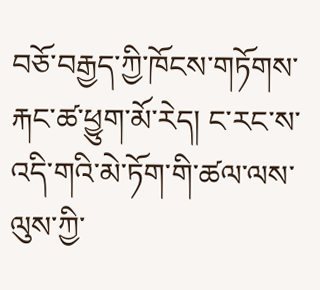བཅོ་བརྒྱད་ཀྱི་ཁོངས་གཏོགས་རྐང་ཚ་ཕྱུག་མོ་རེད། ང་རང་ས་འདི་གའི་མེ་ཏོག་གི་ཚལ་ལས་ལུས་ཀྱི་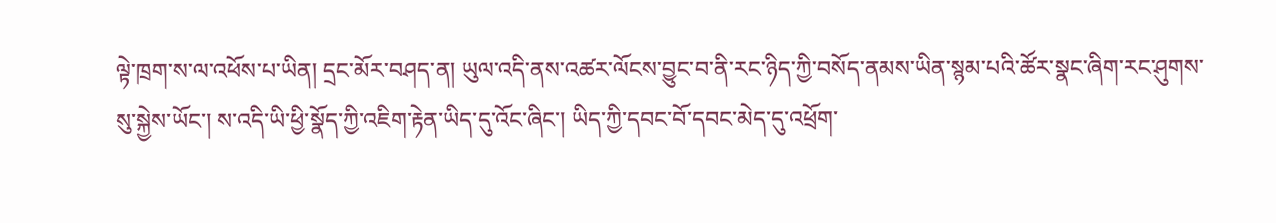ལྟེ་ཁྲག་ས་ལ་འཕོས་པ་ཡིན། དྲང་མོར་བཤད་ན། ཡུལ་འདི་ནས་འཚར་ལོངས་བྱུང་བ་ནི་རང་ཉིད་ཀྱི་བསོད་ནམས་ཡིན་སྙམ་པའི་ཚོར་སྣང་ཞིག་རང་ཤུགས་སུ་སྐྱེས་ཡོང་། ས་འདི་ཡི་ཕྱི་སྣོད་ཀྱི་འཇིག་རྟེན་ཡིད་དུ་འོང་ཞིང་། ཡིད་ཀྱི་དབང་བོ་དབང་མེད་དུ་འཕྲོག་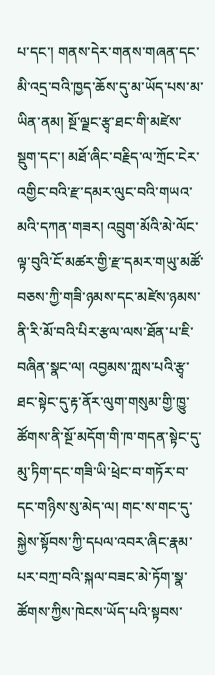པ་དང་། གནས་དེར་གནས་གཞན་དང་མི་འདྲ་བའི་ཁྱད་ཆོས་དུ་མ་ཡོད་པས་མ་ཡིན་ནམ། སྔོ་ལྗང་རྩྭ་ཐང་གི་མཛེས་སྡུག་དང་། མཐོ་ཞིང་བརྗིད་ལ་ཀྲོང་ངེར་འགྱིང་བའི་རྫ་དམར་ལུང་བའི་གཡའ་མའི་དཀན་གཟར། འབྲུག་མོའི་མེ་ལོང་ལྟ་བུའི་ངོ་མཚར་གྱི་རྫ་དམར་གཡུ་མཚོ་བཅས་ཀྱི་གཟི་ཉམས་དང་མཛེས་ཉམས་ནི་རི་མོ་བའི་པིར་རྩལ་ལས་ཐོན་པ་ཇི་བཞིན་སྣང་ལ། འབྱམས་ཀླས་པའི་རྩྭ་ཐང་སྟེང་དུ་རྟ་ནོར་ལུག་གསུམ་གྱི་ཁྱུ་ཚོགས་ནི་སྔོ་མདོག་གི་ཁ་གདན་སྟེང་དུ་མུ་ཏིག་དང་གཟི་ཡི་ཕྲེང་བ་གཏོར་བ་དང་གཉིས་སུ་མེད་ལ། གང་ས་གང་དུ་སྐྱེས་སྟོབས་ཀྱི་དཔལ་འབར་ཞིང་རྣམ་པར་བཀྲ་བའི་སྐལ་བཟང་མེ་ཏོག་སྣ་ཚོགས་ཀྱིས་ཁེངས་ཡོད་པའི་སྟབས་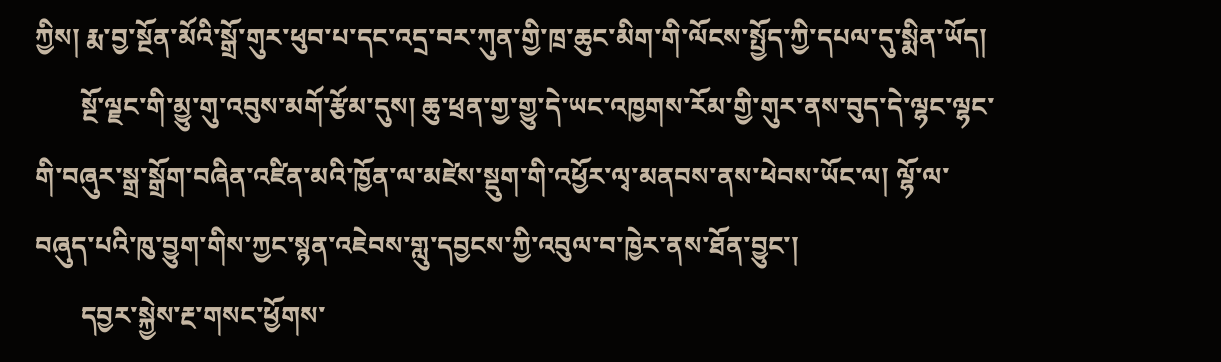ཀྱིས། རྨ་བྱ་སྔོན་མོའི་སྒྲོ་གུར་ཕུབ་པ་དང་འདྲ་བར་ཀུན་གྱི་ཁྲ་ཆུང་མིག་གི་ལོངས་སྤྱོད་ཀྱི་དཔལ་དུ་སྨིན་ཡོད།
       སྔོ་ལྗང་གི་མྱུ་གུ་འབུས་མགོ་རྩོམ་དུས། ཆུ་ཕྲན་གྱ་གྱུ་དེ་ཡང་འཁྱགས་རོམ་གྱི་གུར་ནས་བུད་དེ་ལྷང་ལྷང་གི་བཞུར་སྒྲ་སྒྲོག་བཞིན་འཛིན་མའི་ཁྱོན་ལ་མཛེས་སྡུག་གི་འཕྱོར་ལྭ་མནབས་ནས་ཕེབས་ཡོང་ལ། ལྷོ་ལ་བཞུད་པའི་ཁུ་བྱུག་གིས་ཀྱང་སྙན་འཇེབས་གླུ་དབྱངས་ཀྱི་འབུལ་བ་ཁྱེར་ནས་ཐོན་བྱུང་།
       དབྱར་སྐྱེས་རྔ་གསང་ཕྱོགས་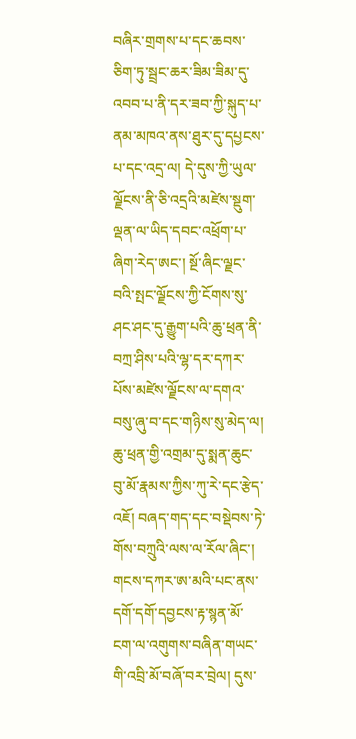བཞིར་གྲགས་པ་དང་ཆབས་ཅིག་ཏུ་སྦྲང་ཆར་ཟིམ་ཟིམ་དུ་འབབ་པ་ནི་དར་ཟབ་ཀྱི་སྐུད་པ་ནམ་མཁའ་ནས་ཐུར་དུ་དཔྱངས་པ་དང་འདྲ་ལ། དེ་དུས་ཀྱི་ཡུལ་ལྗོངས་ནི་ཅི་འདྲའི་མཛེས་སྡུག་ལྡན་ལ་ཡིད་དབང་འཕྲོག་པ་ཞིག་རེད་ཨང་། སྔོ་ཞིང་ལྗང་བའི་སྤང་ལྗོངས་ཀྱི་ངོགས་སུ་ཤང་ཤང་དུ་རྒྱུག་པའི་ཆུ་ཕྲན་ནི་བཀྲ་ཤིས་པའི་ལྷ་དར་དཀར་པོས་མཛེས་ལྗོངས་ལ་དགའ་བསུ་ཞུ་བ་དང་གཉིས་སུ་མེད་ལ། ཆུ་ཕྲན་གྱི་འགྲམ་དུ་སྨན་ཆུང་བུ་མོ་རྣམས་ཀྱིས་ཀུ་རེ་དང་རྩེད་འཇོ། བཞད་གད་དང་བསྡེབས་ཏེ་གོས་བཀྲུའི་ལས་ལ་རོལ་ཞིང་། གངས་དཀར་ཨ་མའི་པང་ནས་དགོ་དགོ་དབྱངས་རྟ་སྙན་མོ་ངག་ལ་འགུགས་བཞིན་གཡང་གི་འབྲི་མོ་བཞོ་བར་བྲེལ། དུས་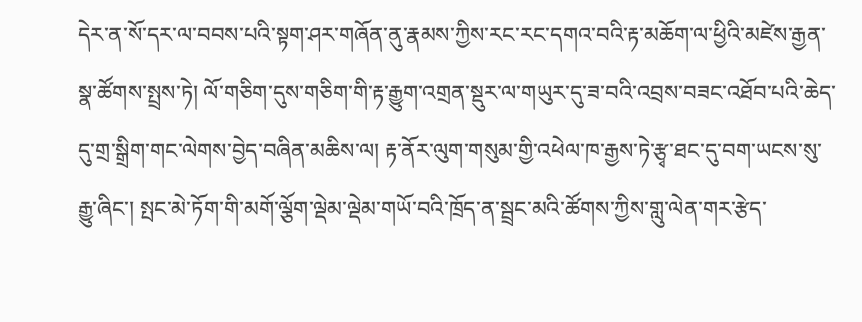དེར་ན་སོ་དར་ལ་བབས་པའི་སྟག་ཤར་གཞོན་ནུ་རྣམས་ཀྱིས་རང་རང་དགའ་བའི་རྟ་མཆོག་ལ་ཕྱིའི་མཛེས་རྒྱན་སྣ་ཚོགས་སྤྲས་ཏེ། ལོ་གཅིག་དུས་གཅིག་གི་རྟ་རྒྱུག་འགྲན་སྡུར་ལ་གཡུར་དུ་ཟ་བའི་འབྲས་བཟང་འཐོབ་པའི་ཆེད་དུ་གྲ་སྒྲིག་གང་ལེགས་བྱེད་བཞིན་མཆིས་ལ། རྟ་ནོར་ལུག་གསུམ་གྱི་འཕེལ་ཁ་རྒྱས་ཏེ་རྩྭ་ཐང་དུ་བག་ཡངས་སུ་རྒྱུ་ཞིང་། སྤང་མེ་ཏོག་གི་མགོ་ལྕོག་ལྡེམ་ལྡེམ་གཡོ་བའི་ཁྲོད་ན་སྦྲང་མའི་ཚོགས་ཀྱིས་གླུ་ལེན་གར་རྩེད་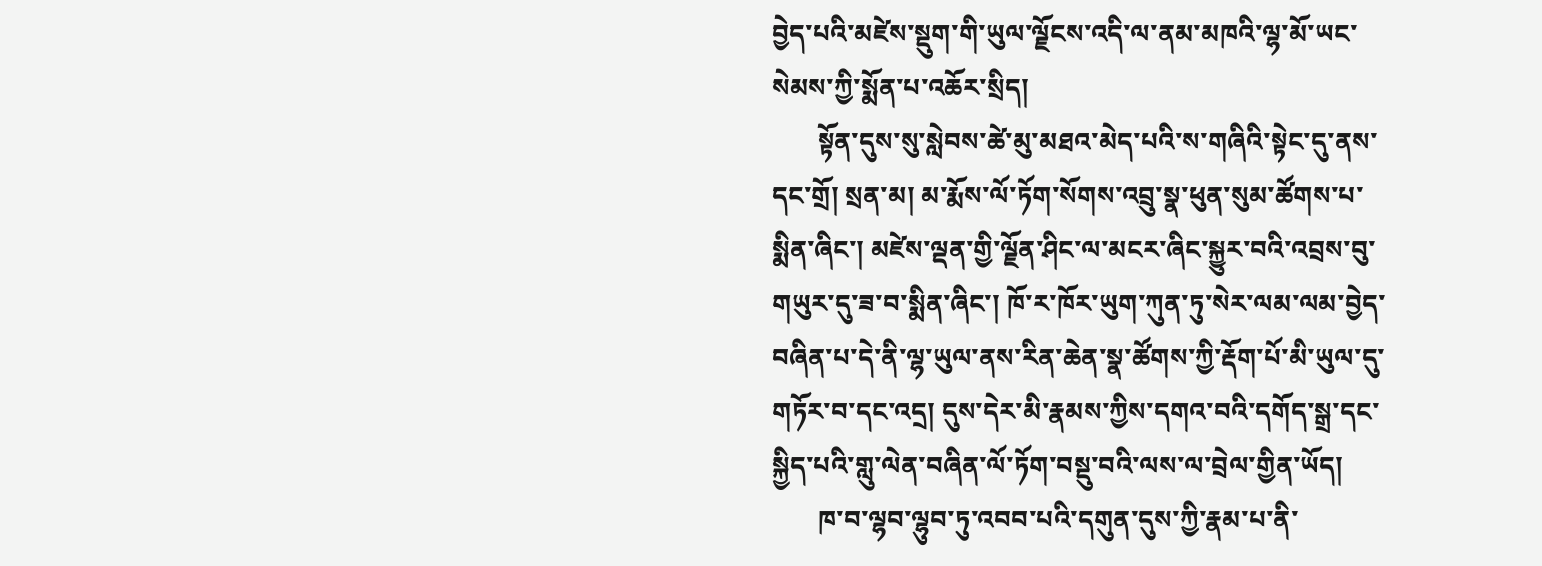བྱེད་པའི་མཛེས་སྡུག་གི་ཡུལ་ལྗོངས་འདི་ལ་ནམ་མཁའི་ལྷ་མོ་ཡང་སེམས་ཀྱི་སྨོན་པ་འཆོར་སྲིད།
       སྟོན་དུས་སུ་སླེབས་ཚེ་མུ་མཐའ་མེད་པའི་ས་གཞིའི་སྟེང་དུ་ནས་དང་གྲོ། སྲན་མ། མ་རྨོས་ལོ་ཏོག་སོགས་འབྲུ་སྣ་ཕུན་སུམ་ཚོགས་པ་སྨིན་ཞིང་། མཛེས་ལྡན་གྱི་ལྗོན་ཤིང་ལ་མངར་ཞིང་སྐྱུར་བའི་འབྲས་བུ་གཡུར་དུ་ཟ་བ་སྨིན་ཞིང་། ཁོ་ར་ཁོར་ཡུག་ཀུན་ཏུ་སེར་ལམ་ལམ་བྱེད་བཞིན་པ་དེ་ནི་ལྷ་ཡུལ་ནས་རིན་ཆེན་སྣ་ཚོགས་ཀྱི་རྡོག་པོ་མི་ཡུལ་དུ་གཏོར་བ་དང་འདྲ། དུས་དེར་མི་རྣམས་ཀྱིས་དགའ་བའི་དགོད་སྒྲ་དང་སྐྱིད་པའི་གླུ་ལེན་བཞིན་ལོ་ཏོག་བསྡུ་བའི་ལས་ལ་བྲེལ་གྱིན་ཡོད།
       ཁ་བ་ལྷབ་ལྷུབ་ཏུ་འབབ་པའི་དགུན་དུས་ཀྱི་རྣམ་པ་ནི་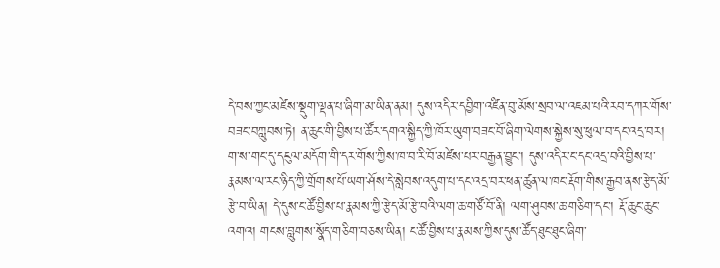དེ་བས་ཀྱང་མཛེས་སྡུག་ལྡན་པ་ཞིག་མ་ཡིན་ནམ། དུས་འདིར་དབྱིག་འཛིན་བུ་མོས་སྲབ་ལ་འཇམ་པའི་རབ་དཀར་གོས་བཟང་བཀླུབས་ཏེ། ན་ཆུང་གི་བྱིས་པ་ཚོར་དགའ་སྐྱིད་ཀྱི་ཁོར་ཡུག་བཟང་བོ་ཞིག་ལེགས་སྐྱེས་སུ་ཕུལ་བ་དང་འདྲ་བར། ག་ས་གང་དུ་དངུལ་མདོག་གི་དར་གོས་ཀྱིས་ཁ་བ་རི་བོ་མཛེས་པར་བརྒྱན་བྱུང་། དུས་འདིར་ང་དང་འདྲ་བའི་བྱིས་པ་རྣམས་ལ་རང་ཉིད་ཀྱི་གྲོགས་པོ་ཡག་ཤོས་དེ་སླེབས་འདུག་པ་དང་འདྲ་བར་ཕན་ཚུན་ལ་ཁང་རྡོག་གིས་རྒྱབ་ནས་རྩེད་མོ་རྩེ་བ་ཡིན། དེ་དུས་ང་ཚོ་བྱིས་པ་རྣམས་ཀྱི་རྩེད་མོ་རྩེ་བའི་ལག་ཆ་གཙོ་བོ་ནི། ལག་ཤུབས་ཆ་གཅིག་དང་། རྡོ་ཆུང་ཆུང་འགའ། གངས་བླུགས་སྣོད་གཅིག་བཅས་ཡིན། ང་ཚོ་བྱིས་པ་རྣམས་ཀྱིས་དུས་ཚོད་ཐུང་ཐུང་ཞིག་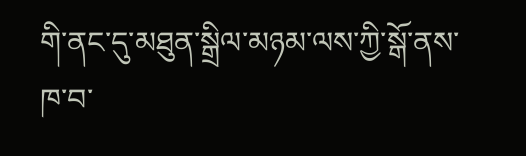གི་ནང་དུ་མཐུན་སྒྲིལ་མཉམ་ལས་ཀྱི་སྒོ་ནས་ཁ་བ་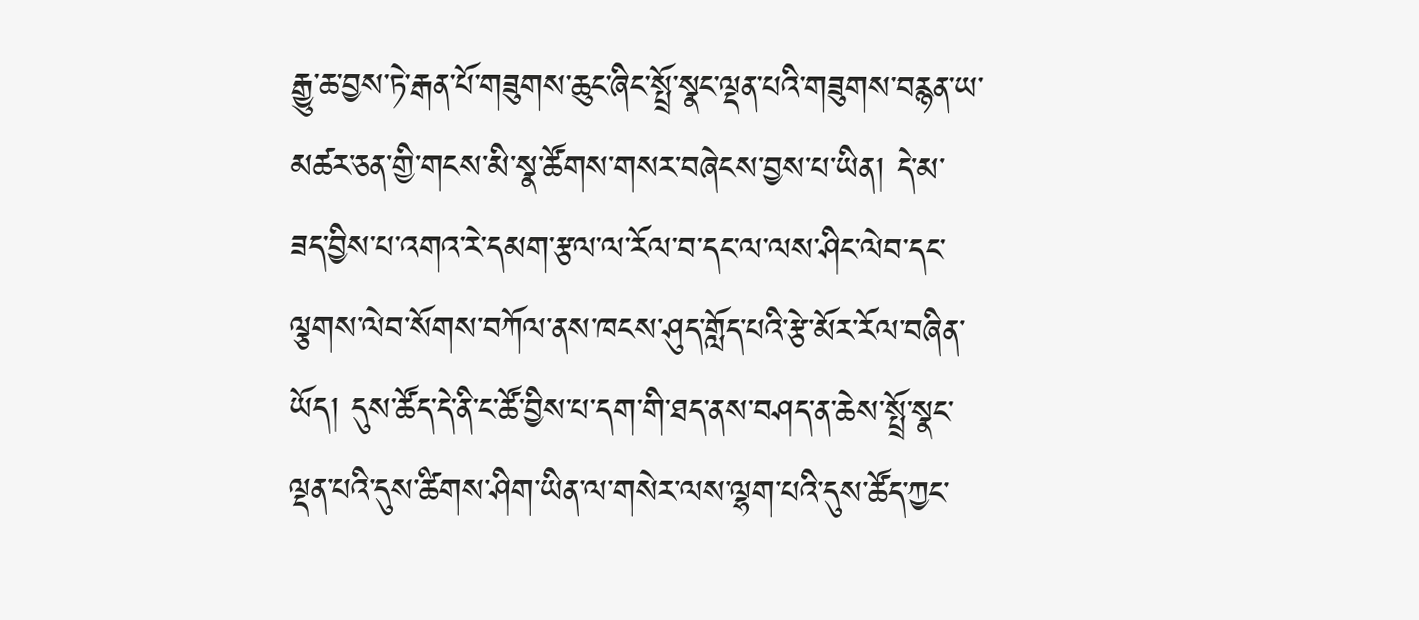རྒྱུ་ཆ་བྱས་ཏེ་རྒན་པོ་གཟུགས་ཆུང་ཞིང་སྤྲོ་སྣང་ལྡན་པའི་གཟུགས་བརྙན་ཡ་མཚར་ཅན་གྱི་གངས་མི་སྣ་ཚོགས་གསར་བཞེངས་བྱས་པ་ཡིན། དེ་མ་ཟད་བྱིས་པ་འགའ་རེ་དམག་རྩལ་ལ་རོལ་བ་དང་ལ་ལས་ཤིང་ལེབ་དང་ལྕགས་ལེབ་སོགས་བཀོལ་ནས་ཁངས་ཤུད་གློད་པའི་རྩེ་མོར་རོལ་བཞིན་ཡོད། དུས་ཚོད་དེ་ནི་ང་ཚོ་བྱིས་པ་དག་གི་ཐད་ནས་བཤད་ན་ཆེས་སྤྲོ་སྣང་ལྡན་པའི་དུས་ཚིགས་ཤིག་ཡིན་ལ་གསེར་ལས་ལྷག་པའི་དུས་ཚོད་ཀྱང་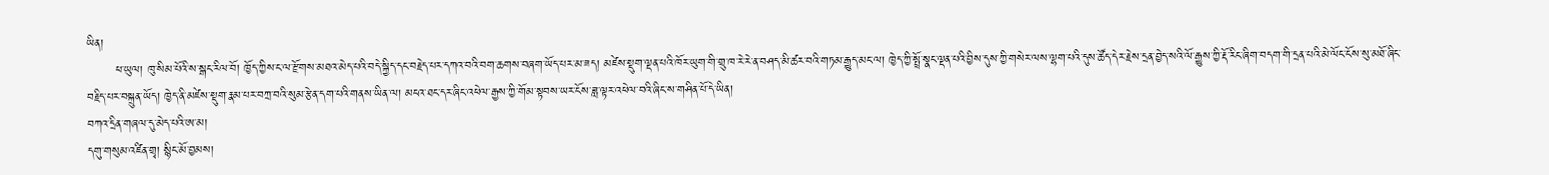ཡིན།
       ཕ་ཡུལ། ཁུ་སིམ་པོའི་ས་སྒང་རིལ་བོ། ཁྱོད་ཀྱིས་ང་ལ་རྫོགས་མཐའ་མེད་པའི་བདེ་སྐྱིད་དང་བརྗེད་པར་དཀའ་བའི་བག་ཆགས་བཞག་ཡོད་པར་མ་ཟད། མཛེས་སྡུག་ལྡན་པའི་ཁོར་ཡུག་གི་གྲུ་ཁ་རེ་རེ་ན་བཤད་མི་ཚར་བའི་གཏམ་རྒྱུད་མང་ལ། ཁྱེད་ཀྱི་སྤྲོ་སྣང་ལྡན་པའི་བྱིས་དུས་ཀྱི་གསེར་ལས་ལྷག་པའི་དུས་ཚོད་དེར་རྗེས་དྲན་བྱེད་སའི་ལོ་རྒྱུས་ཀྱི་རྡོ་རིང་ཞིག་བདག་གི་དྲན་པའི་མེ་ལོང་ངོས་སུ་མཐོ་ཞིང་བརྗིད་པར་བསྐྲུན་ཡོད། ཁྱེད་ནི་མཛེས་སྡུག་རྣམ་པར་བཀྲ་བའི་སུམ་རྩེན་དག་པའི་གནས་ཡིན་ལ། མངའ་ཐང་དར་ཞིང་འཕེལ་རྒྱས་ཀྱི་གོམ་སྟབས་ཡར་ངོས་ཟླ་ལྟར་འཕེལ་བའི་ཞིང་ས་གཤིན་པོ་དེ་ཡིན།
བཀའ་དྲིན་གཞལ་དུ་མེད་པའི་ཨ་མ།
དགུ་གསུམ་འཛིན་གྲྭ། སྙིང་མོ་བྱམས།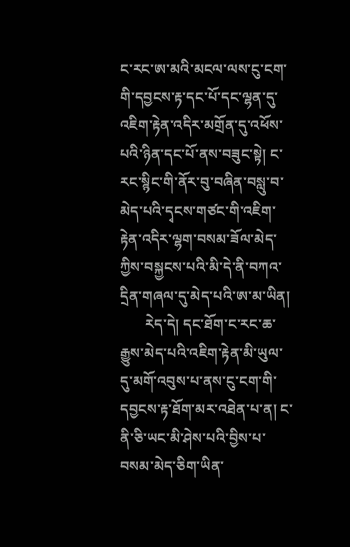ང་རང་ཨ་མའི་མངལ་ལས་ངུ་ངག་གི་དབྱངས་རྟ་དང་པོ་དང་ལྷན་དུ་འཇིག་རྟེན་འདིར་མགྲོན་དུ་འཕོས་པའི་ཉིན་དང་པོ་ནས་བཟུང་སྟེ། ང་རང་སྙིང་གི་ནོར་བུ་བཞིན་བསླུ་བ་མེད་པའི་དྭངས་གཙང་གི་འཇིག་རྟེན་འདིར་ལྷག་བསམ་ཟོལ་མེད་ཀྱིས་བསྐྱངས་པའི་མི་དེ་ནི་བཀའ་དྲིན་གཞལ་དུ་མེད་པའི་ཨ་མ་ཡིན།
       རེད་དེ། དང་ཐོག་ང་རང་ཆ་རྒྱུས་མེད་པའི་འཇིག་རྟེན་མི་ཡུལ་དུ་མགོ་འབུས་པ་ནས་ངུ་ངག་གི་དབྱངས་རྟ་ཐོག་མར་འཐེན་པ་ན། ང་ནི་ཅི་ཡང་མི་ཤེས་པའི་བྱིས་པ་བསམ་མེད་ཅིག་ཡིན་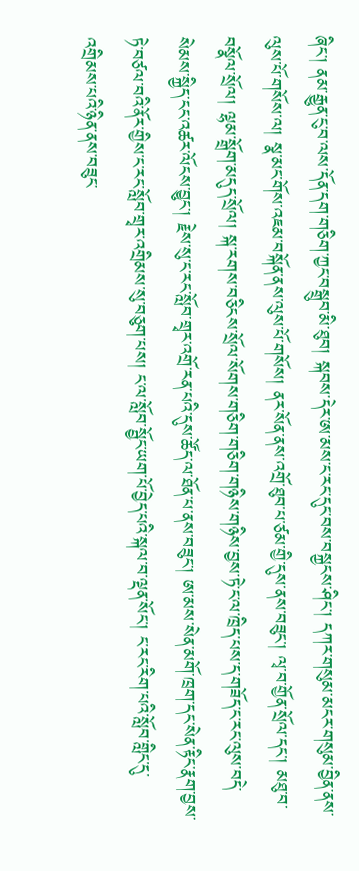ཞིང་། ནམ་རྒྱུན་ངུ་བ་ལས་དོན་དག་གཅིག་ཀྱང་བསྒྲུབ་མི་ཐུབ། སྐབས་དེར་ཨ་མས་ང་རང་དུང་བས་བསྐྱངས་ཤིང་། དཀར་གསུམ་མངར་གསུམ་བྱིན་ནས་ལུས་པོ་གསོས་ལ། སྣ་མང་གོས་འཇམ་བསྐོན་ནས་ལུས་པོ་གསོས། ནར་སོན་ནས་འགྲོ་ཐུབ་པ་ཙམ་གྱི་དུས་ནས་བཟུང་། ལྭ་བ་གྱོན་སྲོལ་དང་། མཐུ་བ་བསྣོལ་སྲོལ། ལྷམ་སྒྲོག་མདུད་སྲོལ། སྐ་རགས་བཅིངས་སྲོལ་སོགས་གཅིག་གཅིག་གཉིས་གཉིས་བྱས་ཏེ་ང་ལ་ཁྲིད་པས་ད་གཟོད་ང་རང་ལུས་བདེ་སེམས་སྐྱིད་ངང་འཚར་ལོངས་བྱུང་། རྗེས་སུ་ང་རང་སློབ་གྲྭར་འགྲོ་རན་པའི་དུས་ཚོད་ལ་ཐོན་པ་ནས་བཟུང་། ཨ་མས་སེན་མགོ་ཁྲག་དང་སེན་རྟིང་རྣག་བྱས་ཏེ་བཙལ་བའི་ནོར་གྱིས་ང་རང་སློབ་གྲྭར་འགྲིམས་སུ་བཅུག་པས། ང་ལ་སློབ་སྦྱོང་ཡག་པོ་བྱེད་པའི་སྐལ་བ་ལྡན་སོང་། ང་རང་རིག་པའི་སློབ་གླིང་དུ་འགྲིམས་པའི་ཉིན་ནས་བཟུང་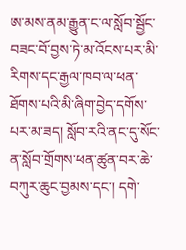ཨ་མས་ནམ་རྒྱུན་ང་ལ་སློབ་སྦྱོང་བཟང་བོ་བྱས་ཏེ་མ་འོངས་པར་མི་རིགས་དང་རྒྱལ་ཁབ་ལ་ཕན་ཐོགས་པའི་མི་ཞིག་བྱེད་དགོས་པར་མ་ཟད། སློབ་རའི་ནང་དུ་སོང་ན་སློབ་གྲོགས་ཕན་ཚུན་བར་ཆེ་བཀུར་ཆུང་བྱམས་དང་། དགེ་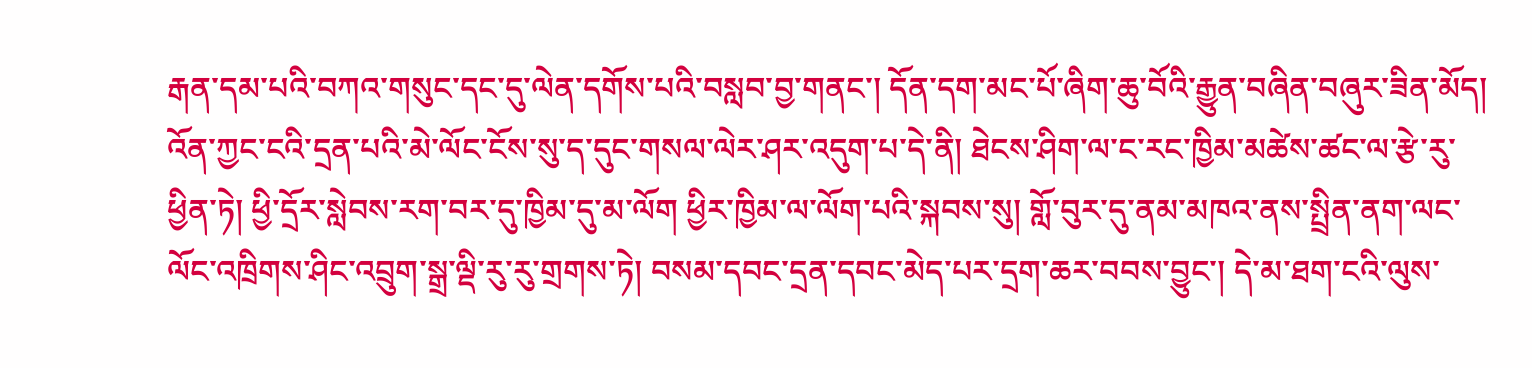རྒན་དམ་པའི་བཀའ་གསུང་དང་དུ་ལེན་དགོས་པའི་བསླབ་བྱ་གནང་། དོན་དག་མང་པོ་ཞིག་ཆུ་བོའི་རྒྱུན་བཞིན་བཞུར་ཟིན་མོད། འོན་ཀྱང་ངའི་དྲན་པའི་མེ་ལོང་ངོས་སུ་ད་དུང་གསལ་ལེར་ཤར་འདུག་པ་དེ་ནི། ཐེངས་ཤིག་ལ་ང་རང་ཁྱིམ་མཚེས་ཚང་ལ་རྩེ་རུ་ཕྱིན་ཏེ། ཕྱི་དྲོར་སླེབས་རག་བར་དུ་ཁྱིམ་དུ་མ་ལོག ཕྱིར་ཁྱིམ་ལ་ལོག་པའི་སྐབས་སུ། གློ་བུར་དུ་ནམ་མཁའ་ནས་སྤྲིན་ནག་ལང་ལོང་འཁྲིགས་ཤིང་འབྲུག་སྒྲ་ལྡི་རུ་རུ་གྲགས་ཏེ། བསམ་དབང་དྲན་དབང་མེད་པར་དྲག་ཆར་བབས་བྱུང་། དེ་མ་ཐག་ངའི་ལུས་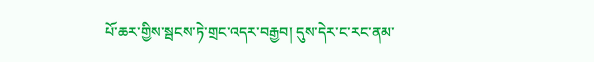པོ་ཆར་གྱིས་སྦངས་ཏེ་གྲང་འདར་བརྒྱབ། དུས་དེར་ང་རང་ནམ་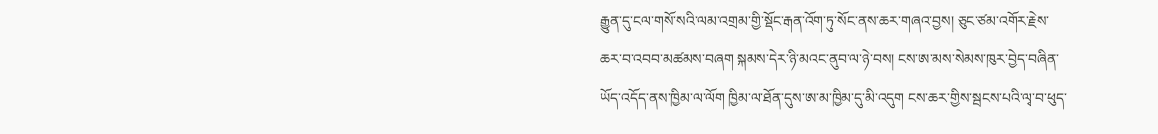རྒྱུན་དུ་ངལ་གསོ་སའི་ལམ་འགྲམ་གྱི་སྡོང་རྒན་འོག་ཏུ་སོང་ནས་ཆར་གཞའ་བྱས། ཅུང་ཙམ་འགོར་རྗེས་ཆར་བ་འབབ་མཚམས་བཞག སྐམས་དེར་ཉི་མའང་ནུབ་ལ་ཉེ་བས། ངས་ཨ་མས་སེམས་ཁུར་བྱེད་བཞིན་ཡོད་འདོད་ནས་ཁྱིམ་ལ་ལོག ཁྱིམ་ལ་ཐོན་དུས་ཨ་མ་ཁྱིམ་དུ་མི་འདུག ངས་ཆར་གྱིས་སྦངས་པའི་ལྭ་བ་ཕུད་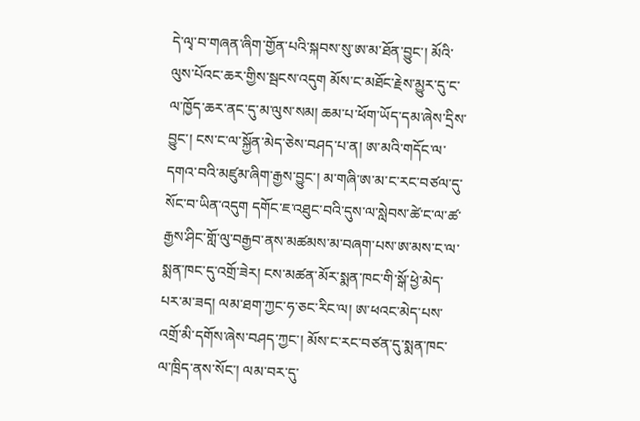དེ་ལྭ་བ་གཞན་ཞིག་གྱོན་པའི་སྐབས་སུ་ཨ་མ་ཐོན་བྱུང་། མོའི་ལུས་པོའང་ཆར་གྱིས་སྦངས་འདུག མོས་ང་མཐོང་རྗེས་མྱུར་དུ་ང་ལ་ཁྱོད་ཆར་ནང་དུ་མ་ལུས་སམ། ཆམ་པ་ཕོག་ཡོད་དམ་ཞེས་དྲིས་བྱུང་། ངས་ང་ལ་སྐྱོན་མེད་ཅེས་བཤད་པ་ན། ཨ་མའི་གདོང་ལ་དགའ་བའི་མཛུམ་ཞིག་རྒྱས་བྱུང་། མ་གཞི་ཨ་མ་ང་རང་བཙལ་དུ་སོང་བ་ཡིན་འདུག དགོང་ཇ་འཐུང་བའི་དུས་ལ་སླེབས་ཚེ་ང་ལ་ཚ་རྒྱས་ཤིང་གློ་ལུ་བརྒྱབ་ནས་མཚམས་མ་བཞག་པས་ཨ་མས་ང་ལ་སྨན་ཁང་དུ་འགྲོ་ཟེར། ངས་མཚན་མོར་སྨན་ཁང་གི་སྒོ་ཕྱེ་མེད་པར་མ་ཟད། ལམ་ཐག་ཀྱང་ཧ་ཅང་རིང་ལ། ཨ་ཕའང་མེད་པས་འགྲོ་མི་དགོས་ཞེས་བཤད་ཀྱང་། མོས་ང་རང་བཙན་དུ་སྨན་ཁང་ལ་ཁྲིད་ནས་སོང་། ལམ་བར་དུ་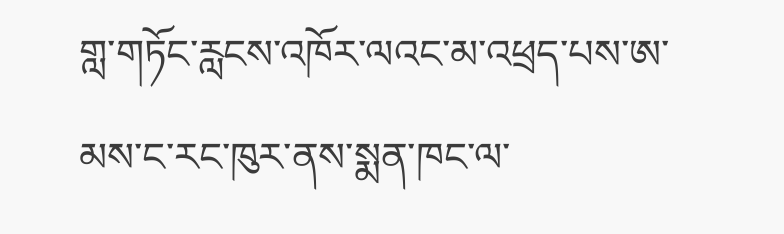གླ་གཏོང་རླངས་འཁོར་ལའང་མ་འཕྲད་པས་ཨ་མས་ང་རང་ཁུར་ནས་སྨན་ཁང་ལ་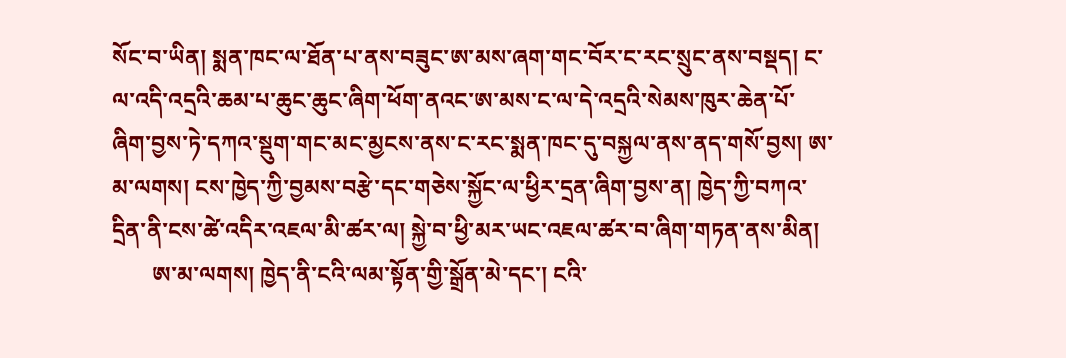སོང་བ་ཡིན། སྨན་ཁང་ལ་ཐོན་པ་ནས་བཟུང་ཨ་མས་ཞག་གང་བོར་ང་རང་སྲུང་ནས་བསྡད། ང་ལ་འདི་འདྲའི་ཆམ་པ་ཆུང་ཆུང་ཞིག་ཕོག་ནའང་ཨ་མས་ང་ལ་དེ་འདྲའི་སེམས་ཁུར་ཆེན་པོ་ཞིག་བྱས་ཏེ་དཀའ་སྡུག་གང་མང་མྱངས་ནས་ང་རང་སྨན་ཁང་དུ་བསྐྱལ་ནས་ནད་གསོ་བྱས། ཨ་མ་ལགས། ངས་ཁྱེད་ཀྱི་བྱམས་བརྩེ་དང་གཅེས་སྐྱོང་ལ་ཕྱིར་དྲན་ཞིག་བྱས་ན། ཁྱེད་ཀྱི་བཀའ་དྲིན་ནི་ངས་ཚེ་འདིར་འཇལ་མི་ཚར་ལ། སྐྱེ་བ་ཕྱི་མར་ཡང་འཇལ་ཚར་བ་ཞིག་གཏན་ནས་མིན།
       ཨ་མ་ལགས། ཁྱེད་ནི་ངའི་ལམ་སྟོན་གྱི་སྒྲོན་མེ་དང་། ངའི་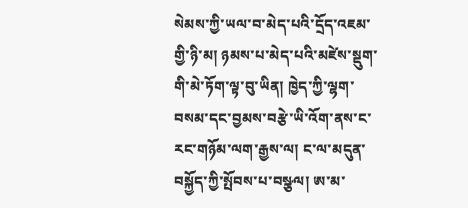སེམས་ཀྱི་ཡལ་བ་མེད་པའི་དྲོད་འཇམ་གྱི་ཉི་མ། ཉམས་པ་མེད་པའི་མཛེས་སྡུག་གི་མེ་ཏོག་ལྟ་བུ་ཡིན། ཁྱེད་ཀྱི་ལྷག་བསམ་དང་བྱམས་བརྩེ་ཡི་འོག་ནས་ང་རང་གཉོམ་ལག་རྒྱས་ལ། ང་ལ་མདུན་བསྐྱོད་ཀྱི་སྤོབས་པ་བསྩལ། ཨ་མ་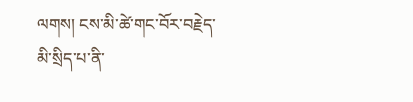ལགས། ངས་མི་ཚེ་གང་བོར་བརྗེད་མི་སྲིད་པ་ནི་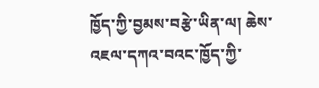ཁྱོད་ཀྱི་བྱམས་བརྩེ་ཡིན་ལ། ཆེས་འཇལ་དཀའ་བའང་ཁྱོད་ཀྱི་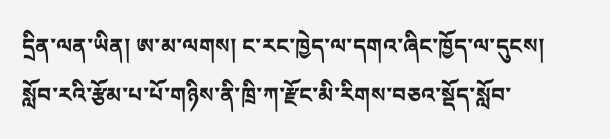དྲིན་ལན་ཡིན། ཨ་མ་ལགས། ང་རང་ཁྱེད་ལ་དགའ་ཞིང་ཁྱོད་ལ་དུངས།
སློབ་རའི་རྩོམ་པ་པོ་གཉིས་ནི་ཁྲི་ཀ་རྫོང་མི་རིགས་བཅའ་སྡོད་སློབ་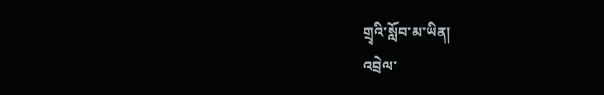གྲྭའི་སློབ་མ་ཡིན།
འབྲེལ་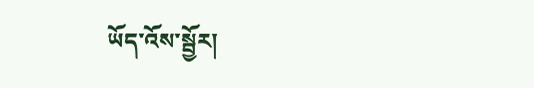ཡོད་འོས་སྦྱོར།